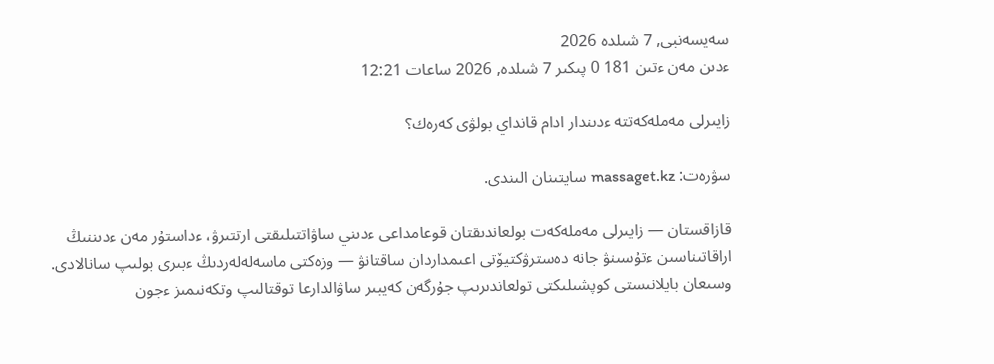سەيسەنبى, 7 شىلدە 2026
ءدىن مەن ءتىن 181 0 پىكىر 7 شىلدە, 2026 ساعات 12:21

زايىرلى مەملەكەتتە ءدىندار ادام قانداي بولۋى كەرەك؟

سۋرەت: massaget.kz سايتىنان الىندى.

قازاقستان — زايىرلى مەملەكەت بولعاندىقتان قوعامداعى ءدىني ساۋاتتىلىقتى ارتتىرۋ، ءداستۇر مەن ءدىننىڭ اراقاتىناسىن ءتۇسىنۋ جانە دەسترۋكتيۆتى اعىمداردان ساقتانۋ — وزەكتى ماسەلەلەردىڭ ءبىرى بولىپ سانالادى. وسىعان بايلانىستى كوپشىلىكتى تولعاندىرىپ جۇرگەن كەيبىر ساۋالدارعا توقتالىپ وتكەنىمىز ءجون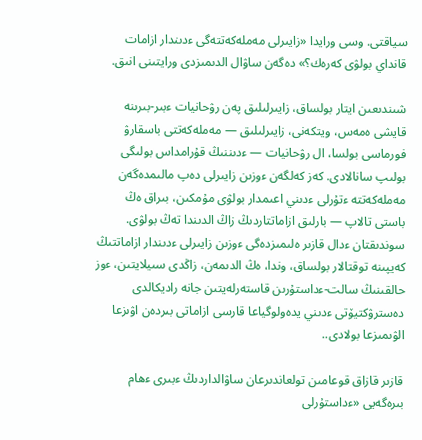سياقتى. وسى ورايدا «زايىرلى مەملەكەتتەگى ءدىندار ازامات قانداي بولۋى كەرەك؟» دەگەن ساۋال الدىمىزدى ورايتىنى انىق.

شىندىعىن ايتار بولساق، زايىرلىلىق پەن رۋحانيات ءبىر-بىرىنە قايشى ەمەس، ويتكەنى، زايىرلىلىق — مەملەكەتتى باسقارۋ فورماسى بولسا، ال رۋحانيات — ءدىننىڭ قۇرامداس بولىگى بولىپ سانالادى. كەز كەلگەن ءوزىن زايىرلى دەپ مالىمدەگەن مەملەكەتتە ءتۇرلى ءدىني اعىمدار بولۋى مۇمكىن، بىراق ەڭ باستى تالاپ — بارلىق ازاماتتاردىڭ زاڭ الدىندا تەڭ بولۋى. سوندىقتان ءدال قازىر ەلىمىزدەگى ءوزىن زايىرلى ءدىندار ازاماتتىڭ كەيپىنە توقتالار بولساق، وندا، ەڭ الدىمەن، زاڭدى سىيلايتىن، ءوز حالقىنىڭ سالت-ءداستۇرىن قاستەرلەيتىن جانە راديكالدى دەسترۋكتيۆتى ءدىني يدەولوگياعا قارسى ازاماتى بىردەن اۋىزعا الۋىمىزعا بولادى..

قازىر قازاق قوعامىن تولعاندىرعان ساۋالداردىڭ ءبىرى ءھام بىرەگەيى «ءداستۇرلى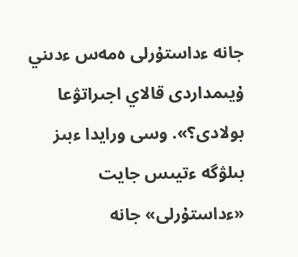جانە ءداستۇرلى ەمەس ءدىني ۇيىمداردى قالاي اجىراتۋعا بولادى؟». وسى ورايدا ءبىز بىلۋگە ءتيىس جايت «ءداستۇرلى» جانە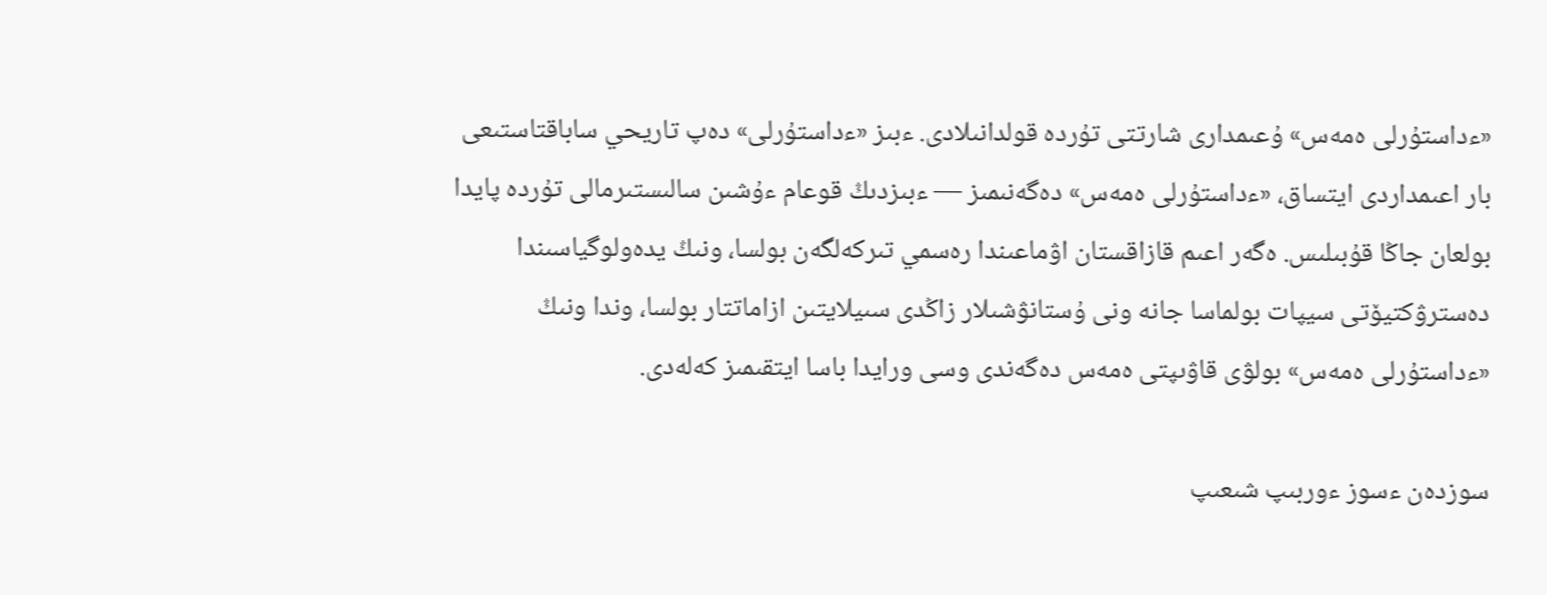«ءداستۇرلى ەمەس» ۇعىمدارى شارتتى تۇردە قولدانىلادى. ءبىز «ءداستۇرلى» دەپ تاريحي ساباقتاستىعى بار اعىمداردى ايتساق، «ءداستۇرلى ەمەس» دەگەنىمىز — ءبىزدىڭ قوعام ءۇشىن سالىستىرمالى تۇردە پايدا بولعان جاڭا قۇبىلىس. ەگەر اعىم قازاقستان اۋماعىندا رەسمي تىركەلگەن بولسا، ونىڭ يدەولوگياسىندا دەسترۋكتيۆتى سيپات بولماسا جانە ونى ۇستانۋشىلار زاڭدى سىيلايتىن ازاماتتار بولسا، وندا ونىڭ «ءداستۇرلى ەمەس» بولۋى قاۋىپتى ەمەس دەگەندى وسى ورايدا باسا ايتقىمىز كەلەدى.

سوزدەن ءسوز ءوربىپ شىعىپ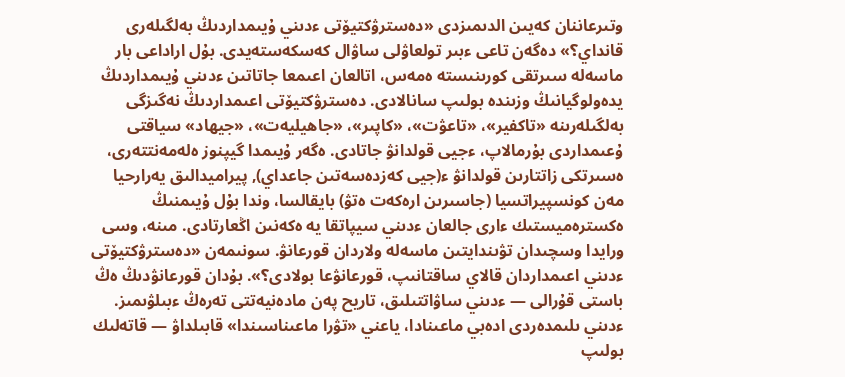وتىرعاننان كەيىن الدىمىزدى «دەسترۋكتيۆتى ءدىني ۇيىمداردىڭ بەلگىلەرى قانداي؟» دەگەن تاعى ءبىر تولعاۋلى ساۋال كەسكەستەيدى. بۇل اراداعى بار ماسەلە سىرتقى كورىنىستە ەمەس، اتالعان اعىمعا جاتاتىن ءدىني ۇيىمداردىڭ يدەولوگيانىڭ وزىندە بولىپ سانالادى. دەسترۋكتيۆتى اعىمداردىڭ نەگىزگى بەلگىلەرىنە «تاكفير»، «تاعۋت»، «كاپىر»، «جاھيليەت»، «جيھاد» سياقتى ۇعىمداردى بۇرمالاپ، ءجيى قولدانۋ جاتادى. ەگەر ۇيىمدا گيپنوز ەلەمەنتتەرى، ەسىرتكى زاتتارىن قولدانۋ ء(جيى كەزدەسەتىن جاعداي), پيراميدالىق يەرارحيا مەن كونسپيراتسيا (جاسىرىن ارەكەت ەتۋ) بايقالسا، وندا بۇل ۇيىمنىڭ ەكسترەميستىك ءارى جالعان ءدىني سيپاتقا يە ەكەنىن اڭعارتادى. مىنە، وسى ورايدا وسچىدان تۋىندايتىن ماسەلە ولاردان قورعانۋ. سونىمەن «دەسترۋكتيۆتى ءدىني اعىمداردان قالاي ساقتانىپ، قورعانۋعا بولادى؟». بۇدان قورعانۋدىڭ ەڭ باستى قۇرالى — ءدىني ساۋاتتىلىق، تاريح پەن مادەنيەتتى تەرەڭ ءبىلۋىمىز. ءدىني ىلىمدەردى ادەبي ماعىنادا، ياعني «تۋرا ماعىناسىندا» قابىلداۋ — قاتەلىك بولىپ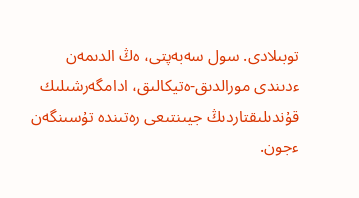توبىلادى. سول سەبەپتى، ەڭ الدىمەن ءدىندى مورالدىق-ەتيكالىق، ادامگەرشىلىك قۇندىلىقتاردىڭ جيىنتىعى رەتىندە تۇسىنگەن ءجون.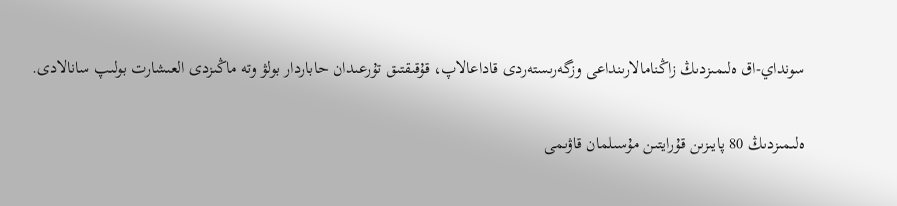سونداي-اق ەلىمىزدىڭ زاڭنامالارىنداعى وزگەرىستەردى قاداعالاپ، قۇقىقتىق تۇرعىدان حاباردار بولۋ وتە ماڭىزدى العىشارت بولىپ سانالادى.

ەلىمىزدىڭ 80 پايىزىن قۇرايتىن مۇسىلمان قاۋىمى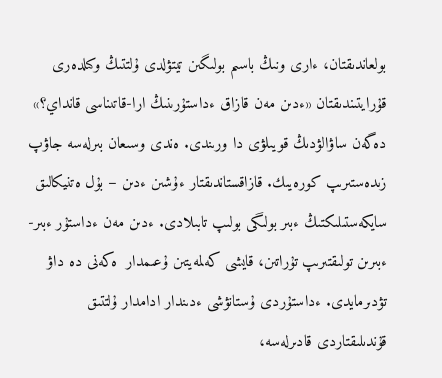بولعاندىقتان، ءارى ونىڭ باسىم بولىگىن تيتۋلدى ۇلتتىڭ وكىلدەرى قۇرايتىندىقتان «ءدىن مەن قازاق ءداستۇرىنىڭ ارا-قاتىناسى قانداي؟» دەگەن ساۋالۋدىڭ قويىلۋى دا ورىندى. ەندى وسىعان بىرلەسە جاۋپ زىدەستىرىپ كورەيىك. قازاقستاندىقتار ءۇشىن ءدىن – بۇل ەتنيكالىق سايكەستىلىكتىڭ ءبىر بولىگى بولىپ تابىلادى. ءدىن مەن ءداستۇر ءبىر-ءبىرىن تولىقتىرىپ تۇراتىن، قايشى كەلمەيتىن ۇعىمدار  ەكەنى دە داۋ تۋدىرمايدى. ءداستۇردى ۇستانۋشى ءدىندار ادامدار ۇلتتىق قۇندىلىقتاردى قادىرلەسە،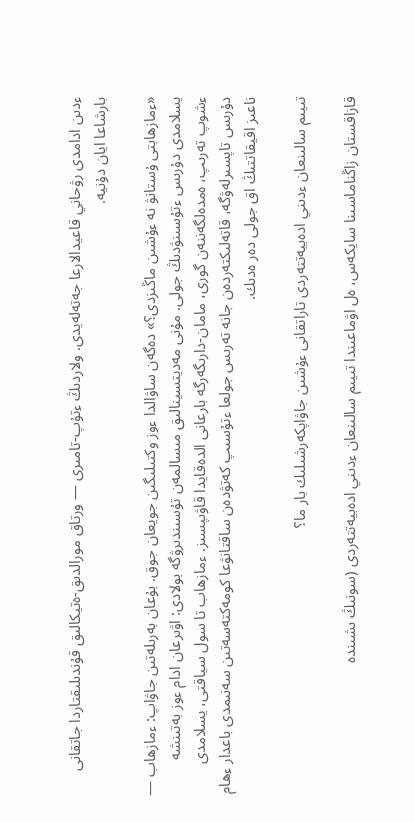ءدىن ادامدى رۋحاني قاعيدالارعا جەتەلەيدى. ولاردىڭ ءتۇپ-تامىرى — ورتاق مورالدىق-ەتيكالىق قۇندىلىقتاردا جاتقانى بارشاعا ايان دۇنيە.

«ءمازھابتى ۇستانۋ نە ءۇشىن ماڭىزدى؟» دەگەن ساۋالدا ءوز وكتىلىگىن جويعان جوق. بۇعان بەرىلەتىن جاۋاپ: ءمازھاب — يسلامدى دۇرىس ءتۇسىنۋدىڭ جولى. مۇنى مەديتسينالىق مىسالمەن تۇسىندىرۋگە بولادى: اۋىرعان ادام ءوز بەتىنشە ءشوپ تەرىپ، ەمدەلگەننەن گورى، مامان-دارىگەرگە بارعانى الدەقايدا قاۋىپسىز. ءمازھاب تا سول سياقتى، يسلامدى دۇرىس تاپسىرلەۋگە، قاتەلىكتەردەن جانە تەرىس جولعا ءتۇسىپ كەتۋدەن ساقتانۋعا كومەكتەسەتىن سەنىمدى باعدار ءھام ناعىز اقيقاتتىڭ اق جولى دەر ەدىك.

تىيىم سالىنعان ءدىني ادەبيەتتەردى تاراتقانى ءۇشىن جاۋاپكەرشىلىك بار ما؟

قازاقستان زاڭناماسىنا سايكەس، ەل اۋماعىندا تىيىم سالىنعان ءدىني ادەبيەتتەردى (سونىڭ ىشىندە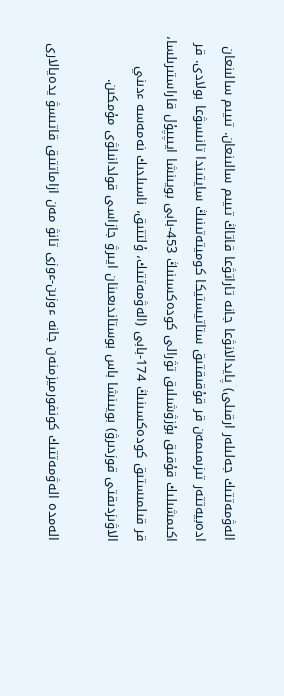الەۋمەتتىك جەلىلەر ارقىلى) پايدالانۋعا جانە تاراتۋعا قاتاڭ تىيىم سالىنعان. تىيىم سالىنعان ادەبيەتتەر تىزىمىمەن قر قۇقىقتىق ستاتيستيكا كوميتەتىنىڭ سايتىندا تانىسۋعا بولادى. قر اكىمشىلىك قۇقىق بۇزۋشىلىق تۋرالى كودەكسىنىڭ 453-بابى بويىنشا ايىپپۇل قاراستىرىلسا، قر قىلمىستىق كودەكسىنىڭ 174-بابى (الەۋمەتتىك، ۇلتتىق، ناسىلدىك نەمەسە ءدىني الاۋىزدىقتى قوزدىرۋ) بويىنشا باس بوستاندىعىنان ايىرۋ جازاسى قولدانىلۋى مۇمكىن.

الەمدە الەۋمەتتىك كونفورميزمنەن جانە ءوزىن-ءوزى تانۋ مەن ازاماتتىق قاتىسۋ يدەيالارى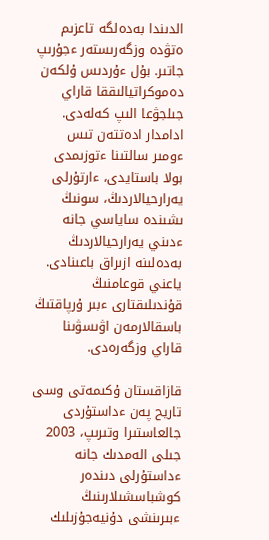الدىندا بەدەلگە تاعزىم ەتۋدە وزگەرىستەر ءجۇرىپ جاتىر. بۇل ءۇردىس ۇلكەن دەموكراتيالىققا قاراي جىلجۋعا الىپ كەلەدى. ادامدار ادەتتەن تىس ءومىر سالتىنا ءتوزىمدى بولا باستايدى، ءارتۇرلى يەرارحيالاردىڭ، سونىڭ ىشىندە ساياسي جانە ءدىني يەرارحيالاردىڭ بەدەلىنە ازىراق باعىنادى. ياعني قوعامنىڭ قۇندىلىقتارى ءبىر ۇرپاقتىڭ باسقالارمەن اۋىسۋىنا قاراي وزگەرەدى.

قازاقستان ۇكىمەتى وسى تاريح پەن ءداستۇردى جالعاستىرا وتىرىپ، 2003 جىلى الەمدىك جانە ءداستۇرلى دىندەر كوشباسشىلارىنىڭ ءبىرىنشى دۇنيەجۇزىلىك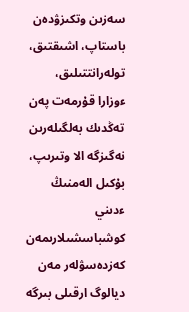سەزىن وتكىزۋدەن باستاپ، اشىقتىق، تولەرانتتىلىق، ءوزارا قۇرمەت پەن تەڭدىك بەلگىلەرىن نەگىزگە الا وتىرىپ، بۇكىل الەمنىڭ ءدىني كوشباسشىلارىمەن كەزدەسۋلەر مەن ديالوگ ارقىلى بىرگە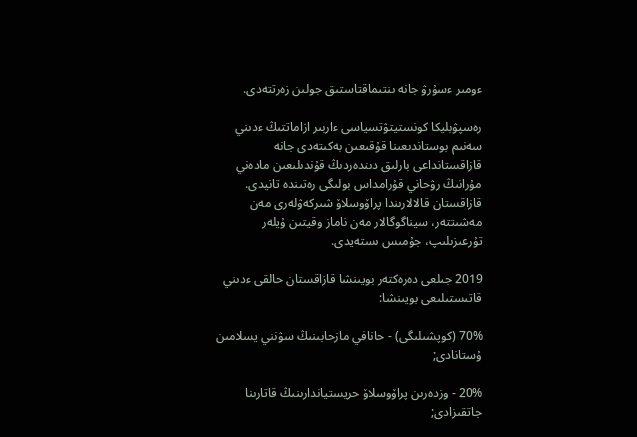ءومىر ءسۇرۋ جانە ىنتىماقتاستىق جولىن زەرتتەدى.

رەسپۋبليكا كونستيتۋتسياسى ءاربىر ازاماتتىڭ ءدىني سەنىم بوستاندىعىنا قۇقىعىن بەكىتەدى جانە قازاقستانداعى بارلىق دىندەردىڭ قۇندىلىعىن مادەني مۇرانىڭ رۋحاني قۇرامداس بولىگى رەتىندە تانيدى. قازاقستان قالالارىندا پراۆوسلاۆ شىركەۋلەرى مەن مەشىتتەر، سيناگوگالار مەن ناماز وقيتىن ۇيلەر تۇرعىزىلىپ، جۇمىس ىستەيدى.

2019 جىلعى دەرەكتەر بويىنشا قازاقستان حالقى ءدىني قاتىستىلىعى بويىنشا:

70% (كوپشىلىگى) - حانافي مازحابىنىڭ سۋنني يسلامىن ۇستانادى;

20% - وزدەرىن پراۆوسلاۆ حريستياندارىنىڭ قاتارىنا جاتقىزادى;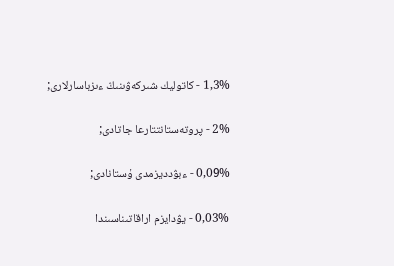1,3% - كاتوليك شىركەۋىنىڭ ءىزباسارلارى;

2% - پروتەستانتتارعا جاتادى;

0,09% - ءبۋدديزمدى ۇستانادى;

0,03% - يۋدايزم اراقاتىناسىندا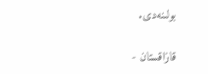بولىنەدى.

قازاقستان -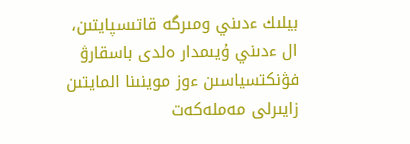بيلىك ءدىني ومىرگە قاتىسپايتىن، ال ءدىني ۇيىمدار ەلدى باسقارۋ فۋنكتسياسىن ءوز موينىنا المايتىن زايىرلى مەملەكەت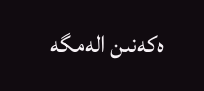ەكەنىن الەمگە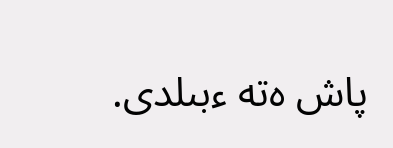پاش ەتە ءبىلدى.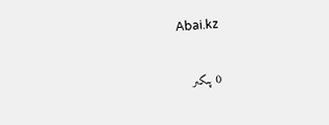Abai.kz

0 پىكىر